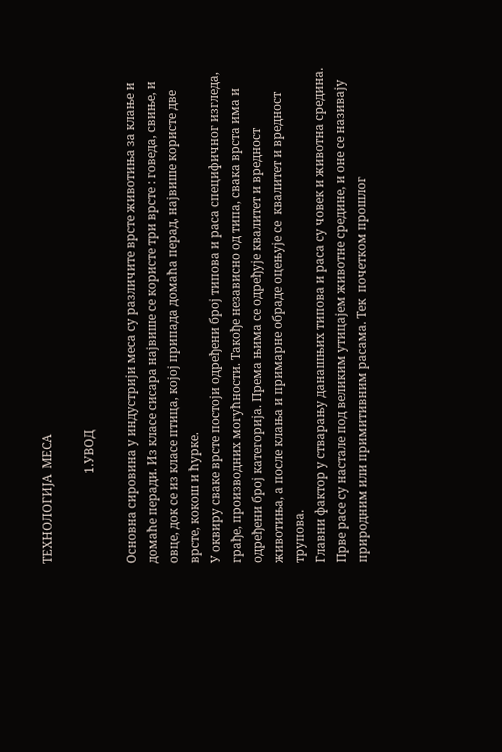ТЕХНОЛОГИЈА  МЕСА

                              1.УВОД

Oсновна сировина у индустрији меса су различите врсте животиња за клање и
домаће перади. Из класе сисара највише се користе три врсте : говеда, свиње, и
овце, док се из класе птица, којој припада домаћа перад, највише користе две
врсте, кокош и ћурке.
У оквиру сваке врсте постоји одређени број типова и раса специфичног изгледа,
грађе, производних могућности. Такође независно од типа, свака врста има и
одређени број категорија. Према њима се одређује квалитет и вредност
животиња, а после клања и примарне обраде оцењује се  квалитет и вредност
трупова.
Главни фактор у стварању данашњих типова и раса су човек и животна средина.
Прве расе су настале под великим утицајем животне средине, и оне се називају
природним или примитивним расама. Тек  почетком прошлог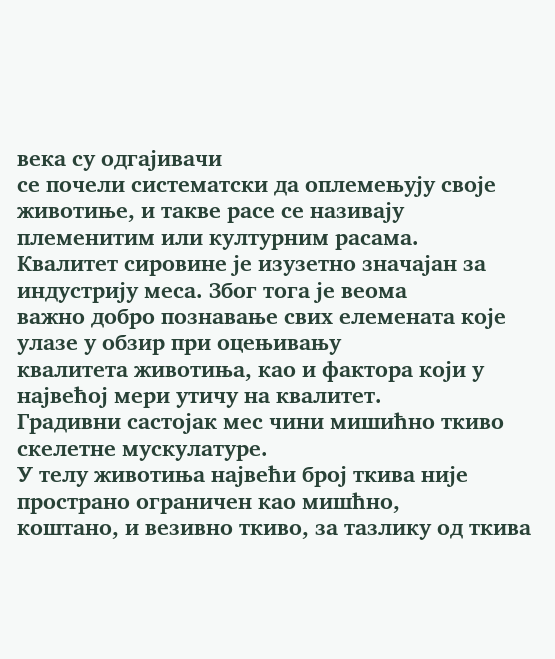века су одгајивачи
се почели систематски да оплемењују своје животиње, и такве расе се називају
племенитим или културним расама.
Квалитет сировине је изузетно значајан за индустрију меса. Због тога је веома
важно добро познавање свих елемената које улазе у обзир при оцењивању
квалитета животиња, као и фактора који у највећој мери утичу на квалитет.
Градивни састојак мес чини мишићно ткиво скелетне мускулатуре.
У телу животиња највећи број ткива није пространо ограничен као мишћно,
коштано, и везивно ткиво, за тазлику од ткива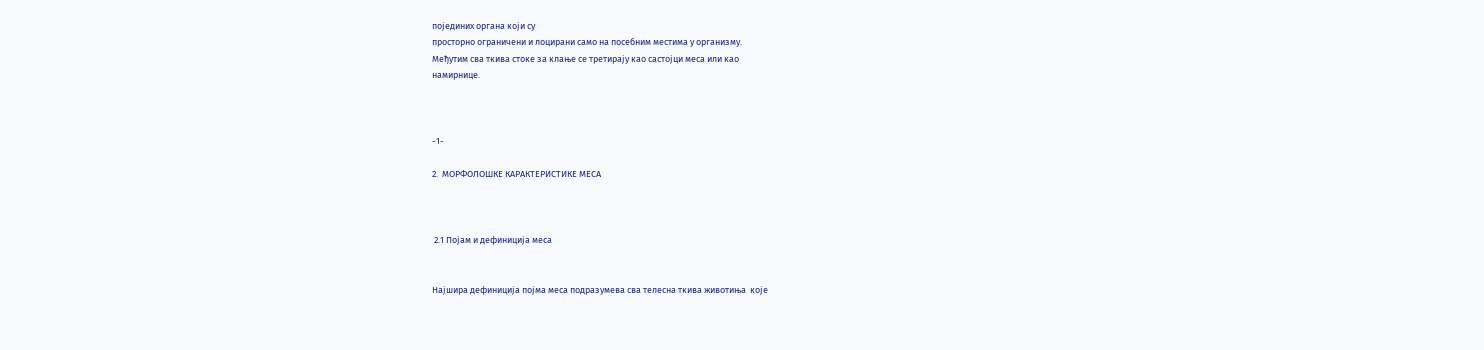појединих органа који су
просторно ограничени и лоцирани само на посебним местима у организму.
Међутим сва ткива стоке за клање се третирају као састојци меса или као
намирнице.



-1-

2.  МОРФОЛОШКЕ КАРАКТЕРИСТИКЕ МЕСА



 2.1 Појам и дефиниција меса


Најшира дефиниција појма меса подразумева сва телесна ткива живoтиња  које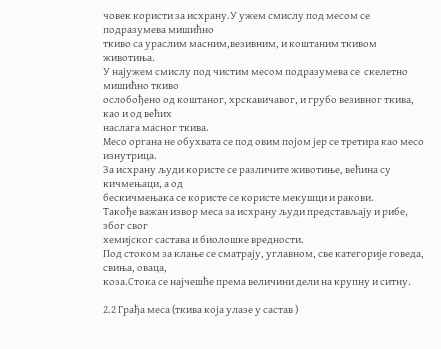човек користи за исхрану.У ужем смислу под месом се подразумева мишићно
ткиво са ураслим масним,везивним, и коштаним ткивом животиња.
У најужем смислу под чистим месом подразумева се  скелетно мишићно ткиво
ослобођено од коштаног, хрскавичавог, и грубо везивног ткива, као и од већих
наслага масног ткива.
Месо органа не обухвата се под овим појом јер се третира као месо изнутрица.
За исхрану људи користе се различите животиње, већина су кичмењаци, а од
бескичмењака се користе се користе мекушци и ракови.
Такође важан извор меса за исхрану људи представљају и рибе, због свог
хемијског састава и биолошке вредности.
Под стоком за клање се сматрају, углавном, све категорије говеда, свиња, оваца,
коза.Стока се најчешће према величини дели на крупну и ситну.

2.2 Грађа меса (ткива која улазе у састав )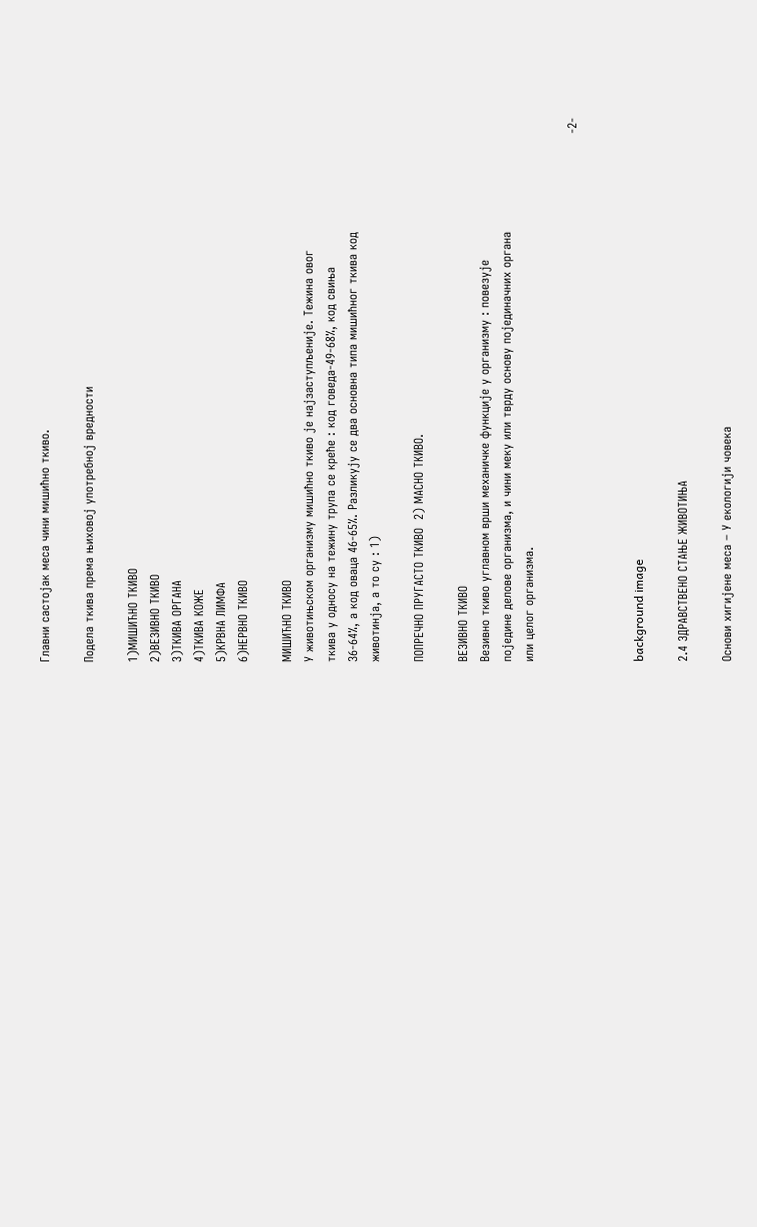Главни састојак меса чини мишићно ткиво.

Подела ткива према њиховој употребној вредности

1)МИШИЋНО ТКИВО
2)ВЕЗИВНО ТКИВО
3)ТКИВА ОРГАНА
4)ТКИВА КОЖЕ
5)КРВНА ЛИМФА
6)НЕРВНО ТКИВО

МИШИЋНО ТКИВО
У животињском организму мишићно ткиво је најзаступљеније. Тежина овог
ткива у односу на тежину трупа се креће : код говеда-49-68%, код свиња
36-64%, а код оваца 46-65%. Разликују се два основна типа мишићног ткива код
животинја, а то су : 1)

ПОПРЕЧНО ПРУГАСТО ТКИВО  2) МАСНО ТКИВО.

ВЕЗИВНО ТКИВО
Везивно ткиво углавном врши механичке функције у организму : повезује
поједине делове организма, и чини меку или тврду основу појединачних органа
или целог организма.

                                                                                                                                    -2-


background image

2.4 ЗДРАВСТВЕНО СТАЊЕ ЖИВОТИЊА

Основи хигијене меса – У екологији човека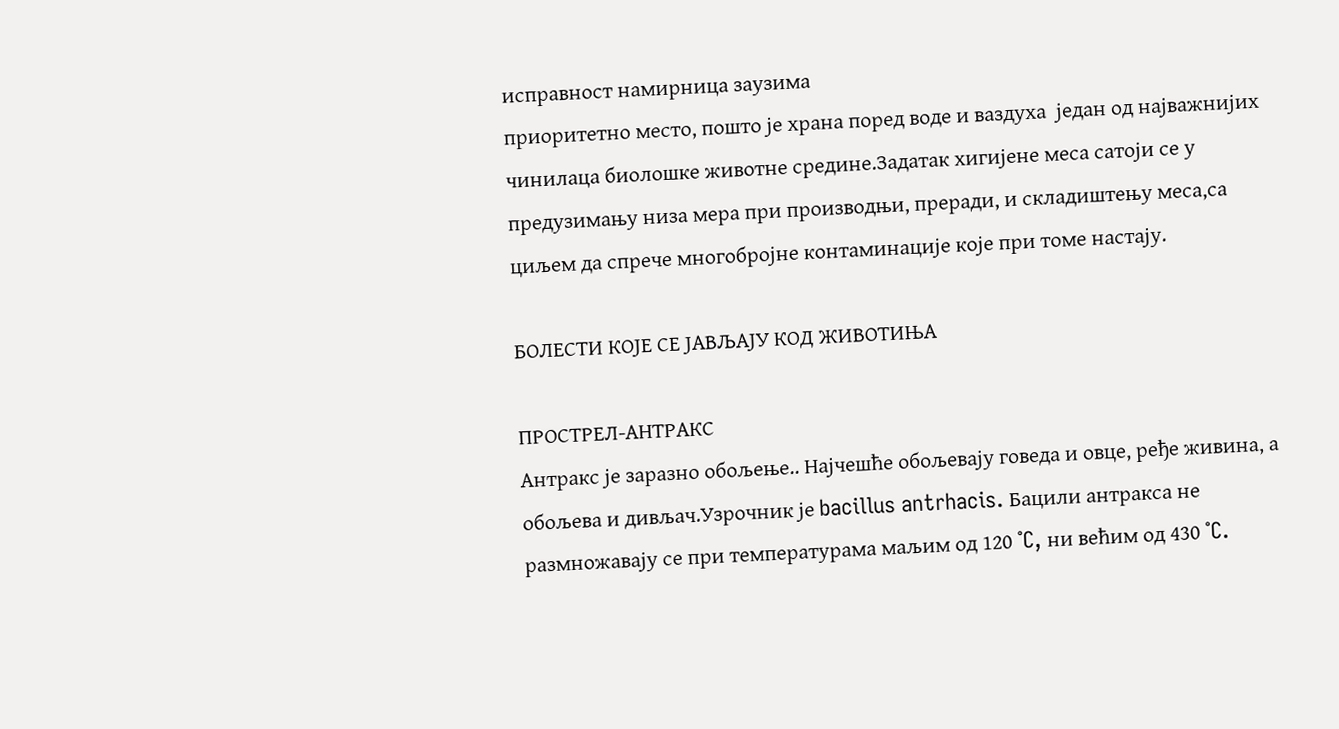исправност намирница заузима
приоритетно место, пошто је храна поред воде и ваздуха  један од најважнијих
чинилаца биолошке животне средине.Задатак хигијене меса сатоји се у
предузимању низа мера при производњи, преради, и складиштењу меса,са
циљем да спрече многобројне контаминације које при томе настају.

БОЛЕСТИ КОЈЕ СЕ ЈАВЉАЈУ КОД ЖИВОТИЊА

ПРОСТРЕЛ-АНТРАКС
Антракс је заразно обољење.. Најчешће обољевају говеда и овце, ређе живина, а
обољева и дивљач.Узрочник је bacillus antrhacis. Бацили антракса не
размножавају се при температурама маљим од 120 ˚C, ни већим од 430 ˚C.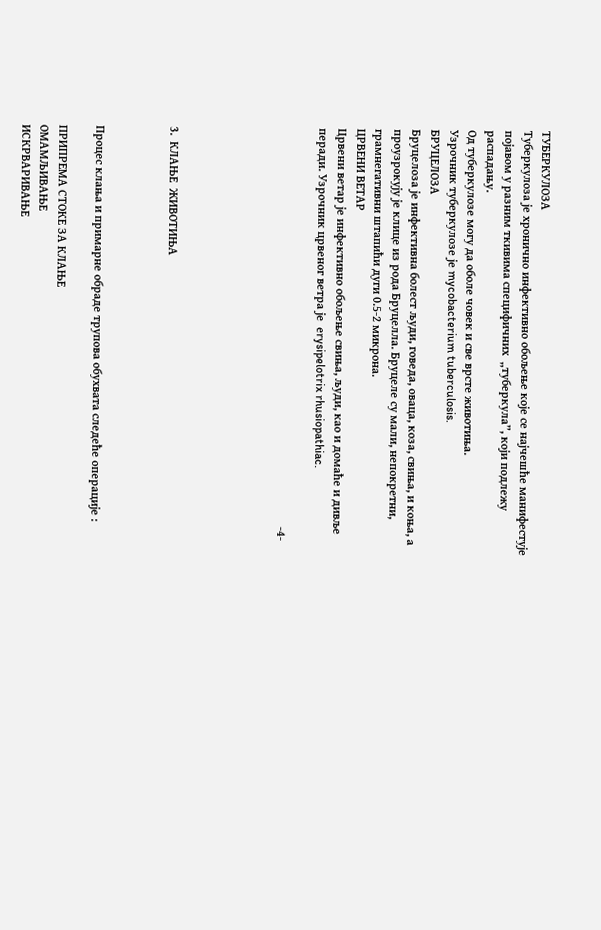TУБЕРКУЛОЗА
Туберкулоза је хронично инфективно обољење које се најчешће манифестује
појавом у разним ткивима специфичних  „туберкула”, који подлежу распадању.
Од туберкулозе могу да оболе човек и све врсте животиња.
Узрочник туберкулозе је mycobacterium tuberculosis.
БРУЦЕЛОЗА
Бруцелоза је инфективна болест људи, говеда, оваца, коза, свиња, и коња, а
проузрокују је клице из рода Бруцелла. Бруцеле су мали, непокретни,
грамнегативни штапићи дуги 0.5-2 микрона.
ЦРВЕНИ ВЕТАР
Црвени ветар је инфективно обољење свиња, људи, као и домаће и дивље
перади. Узрочник црвеног ветра је  еrysipelotrix rhusiopathiac.

                                                                                                                                     -4-





3.  КЛАЊЕ  ЖИВОТИЊА



Процес клања и примарне обраде трупова обухвата следеће операције :

ПРИПРЕМА СТОКЕ ЗА КЛАЊЕ
ОМАМЉИВАЊЕ
ИСКРВАРИВАЊЕ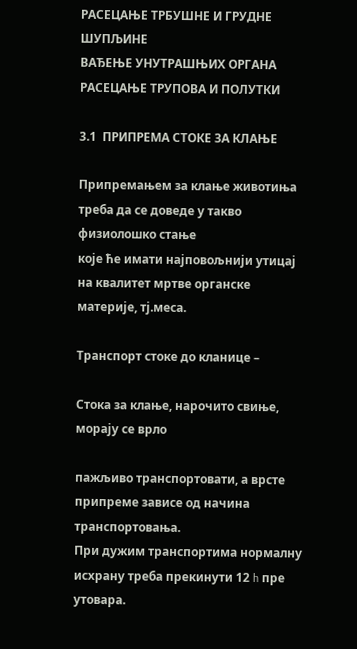РАСЕЦАЊЕ ТРБУШНЕ И ГРУДНЕ ШУПЉИНЕ
ВАЂЕЊЕ УНУТРАШЊИХ ОРГАНА
РАСЕЦАЊЕ ТРУПОВА И ПОЛУТКИ

3.1  ПРИПРЕМА СТОКЕ ЗА КЛАЊЕ

Припремањем за клање животиња треба да се доведе у такво физиолошко стање
које ће имати најповољнији утицај на квалитет мртве органске материје, тј.меса.

Транспорт стоке до кланице –

Стока за клање, нарочито свиње, морају се врло

пажљиво транспортовати, а врсте припреме зависе од начина транспортовања.
При дужим транспортима нормалну исхрану треба прекинути 12 h пре утовара.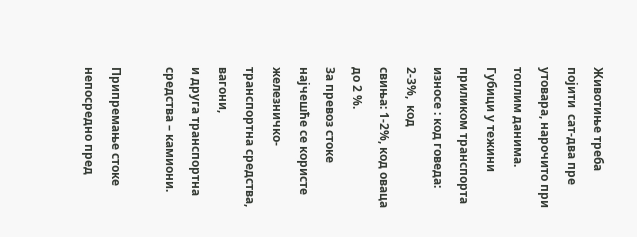Животиње треба појити  сат-два пре утовара, нарочито при топлим данима.
Губици у тежини приликом транспорта износе : код говеда: 2-3%,  код
свиња: 1-2%, код оваца до 2 %.
За превоз стоке  најчешће се користе железничко- транспортна средства, вагони,
и друга транспортна средства – камиони.

Припремање стоке непосредно пред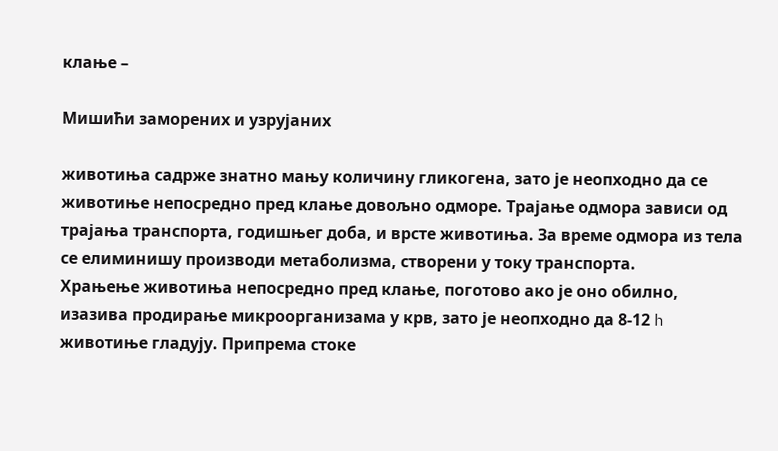клање –

Мишићи заморених и узрујаних

животиња садрже знатно мању количину гликогена, зато је неопходно да се
животиње непосредно пред клање довољно одморе. Трајање одмора зависи од
трајања транспорта, годишњег доба, и врсте животиња. За време одмора из тела
се елиминишу производи метаболизма, створени у току транспорта.
Храњење животиња непосредно пред клање, поготово ако је оно обилно,
изазива продирање микроорганизама у крв, зато је неопходно да 8-12 h
животиње гладују. Припрема стоке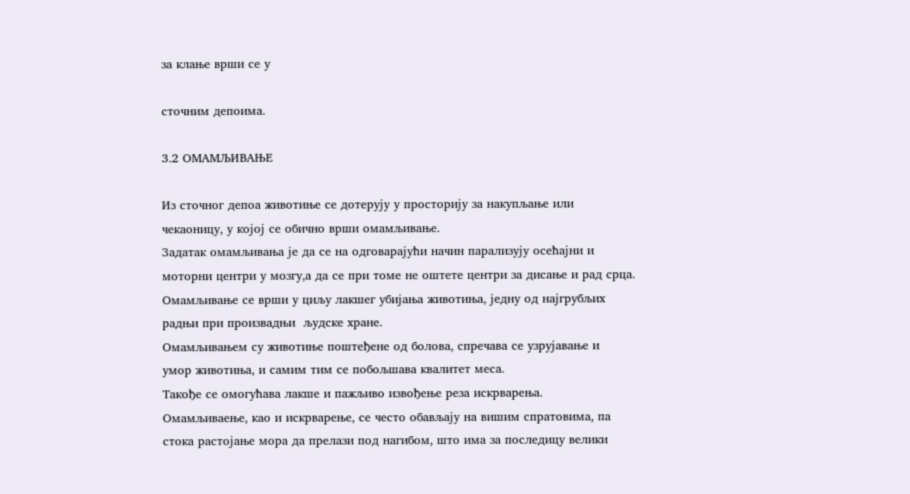за клање врши се у

сточним депоима.

3.2 ОМАМЉИВАЊЕ

Из сточног депоа животиње се дотерују у просторију за накупљање или
чекаоницу, у којој се обично врши омамљивање.
Задатак омамљивања је да се на одговарајући начин парализују осећајни и
моторни центри у мозгу,а да се при томе не оштете центри за дисање и рад срца.
Омамљивање се врши у циљу лакшег убијања животиња, једну од најгрубљих
радњи при произвадњи  људске хране.
Омамљивањем су животиње поштеђене од болова, спречава се узрујавање и
умор животиња, и самим тим се побољшава квалитет меса.
Такође се омогућава лакше и пажљиво извођење реза искрварења.
Омамљиваење, као и искрварење, се често обављају на вишим спратовима, па
стока растојање мора да прелази под нагибом, што има за последицу велики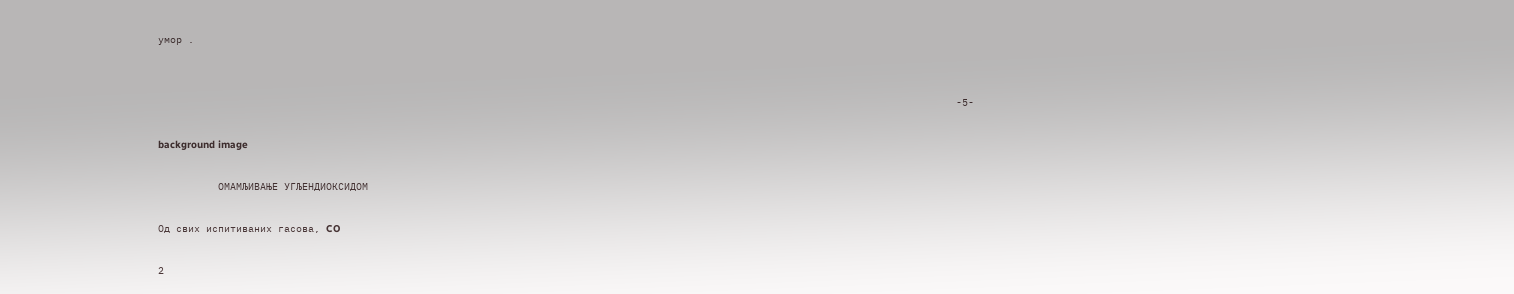умор .


                                                                                                                                     -5-

background image

          ОМАМЉИВАЊЕ УГЉЕНДИОКСИДОМ

Од свих испитиваних гасова, CO

2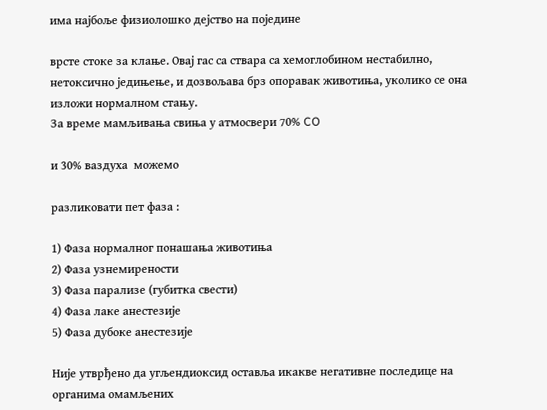има најбоље физиолошко дејство на поједине

врсте стоке за клање. Овај гас са ствара са хемоглобином нестабилно,
нетоксично једињење, и дозвољава брз опоравак животиња, уколико се она
изложи нормалном стању.
За време мамљивања свиња у атмосвери 70% CO

и 30% ваздуха  можемо

разликовати пет фаза :

1) Фаза нормалног понашања животиња
2) Фаза узнемирености
3) Фаза парализе (губитка свести)
4) Фаза лаке анестезије
5) Фаза дубоке анестезије

Није утврђено да угљендиоксид оставља икакве негативне последице на
органима омамљених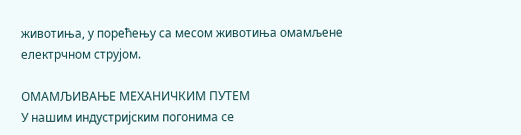животиња, у порећењу са месом животиња омамљене
електрчном струјом.

ОМАМЉИВАЊЕ МЕХАНИЧКИМ ПУТЕМ
У нашим индустријским погонима се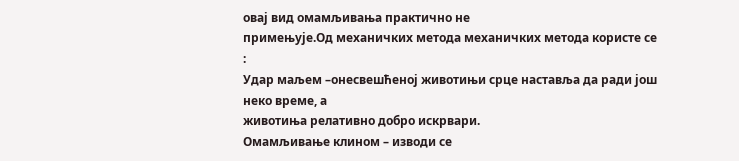овај вид омамљивања практично не
примењује.Од механичких метода механичких метода користе се :
Удар маљем –онесвешћеној животињи срце наставља да ради још неко време, а
животиња релативно добро искрвари.
Омамљивање клином – изводи се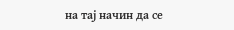на тај начин да се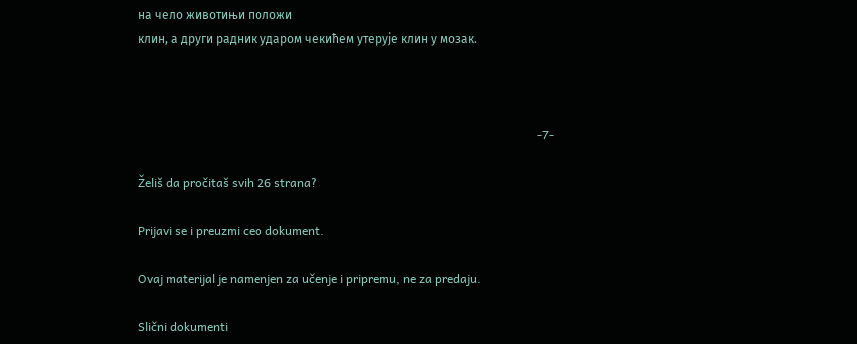на чело животињи положи
клин, а други радник ударом чекићем утерује клин у мозак.



                                                                                                                                     -7-

Želiš da pročitaš svih 26 strana?

Prijavi se i preuzmi ceo dokument.

Ovaj materijal je namenjen za učenje i pripremu, ne za predaju.

Slični dokumenti